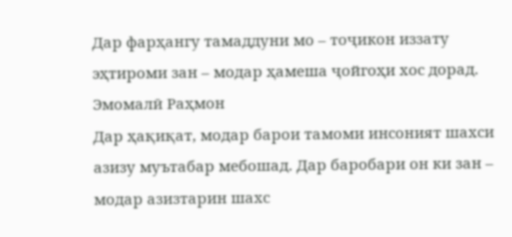Дар фарҳангу тамаддуни мо – тоҷикон иззату эҳтироми зан – модар ҳамеша ҷойгоҳи хос дорад.
Эмомалӣ Раҳмон
Дар ҳақиқат, модар барои тамоми инсоният шахси азизу муътабар мебошад. Дар баробари он ки зан – модар азизтарин шахс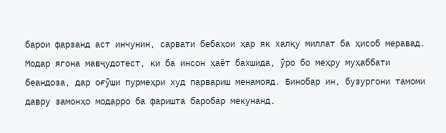барои фарзанд аст инчунин, сарвати бебаҳои ҳар як халқу миллат ба ҳисоб меравад.
Модар ягона мавҷудотест, ки ба инсон ҳаёт бахшида, ӯро бо меҳру муҳаббати беандоза, дар оғӯши пурмеҳри худ парвариш менамояд. Бинобар ин, бузургони тамоми давру замонҳо модарро ба фаришта баробар мекунанд.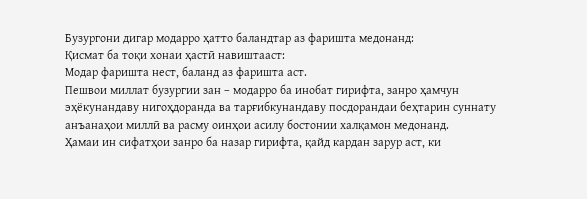Бузургони дигар модарро ҳатто баландтар аз фаришта медонанд:
Қисмат ба тоқи хонаи ҳастӣ навиштааст:
Модар фаришта нест, баланд аз фаришта аст.
Пешвои миллат бузургии зан – модарро ба инобат гирифта, занро ҳамчун эҳёкунандаву нигоҳдоранда ва тарғибкунандаву посдорандаи беҳтарин суннату анъанаҳои миллӣ ва расму оинҳои асилу бостонии халқамон медонанд.
Ҳамаи ин сифатҳои занро ба назар гирифта, қайд кардан зарур аст, ки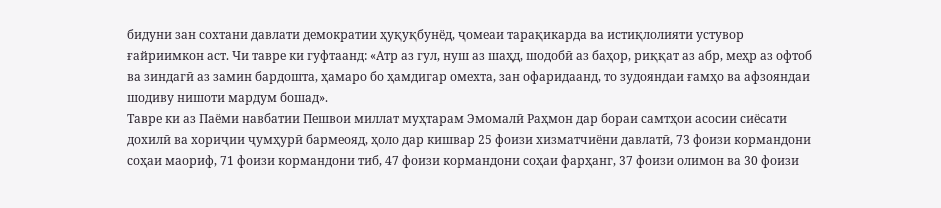бидуни зан сохтани давлати демократии ҳуқуқбунёд, ҷомеаи тарақикарда ва истиқлолияти устувор ғайриимкон аст. Чи тавре ки гуфтаанд: «Атр аз гул, нуш аз шаҳд, шодобӣ аз баҳор, риққат аз абр, меҳр аз офтоб ва зиндагӣ аз замин бардошта, ҳамаро бо ҳамдигар омехта, зан офаридаанд, то зудояндаи ғамҳо ва афзояндаи шодиву нишоти мардум бошад».
Тавре ки аз Паёми навбатии Пешвои миллат муҳтарам Эмомалӣ Раҳмон дар бораи самтҳои асосии сиёсати дохилӣ ва хориҷии ҷумҳурӣ бармеояд, ҳоло дар кишвар 25 фоизи хизматчиёни давлатӣ, 73 фоизи кормандони соҳаи маориф, 71 фоизи кормандони тиб, 47 фоизи кормандони соҳаи фарҳанг, 37 фоизи олимон ва 30 фоизи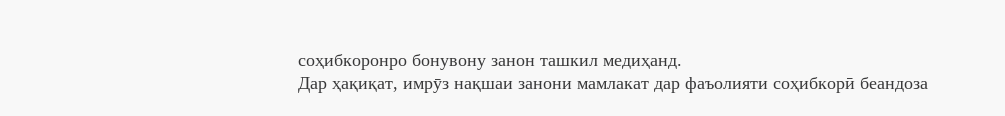соҳибкоронро бонувону занон ташкил медиҳанд.
Дар ҳақиқат, имрӯз нақшаи занони мамлакат дар фаъолияти соҳибкорӣ беандоза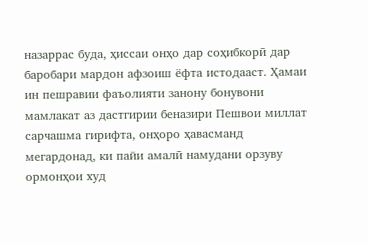назаррас буда, ҳиссаи онҳо дар соҳибкорӣ дар баробари мардон афзоиш ёфта истодааст. Ҳамаи ин пешравии фаъолияти занону бонувони
мамлакат аз дастгирии беназири Пешвои миллат сарчашма гирифта, онҳоро ҳавасманд мегардонад, ки пайи амалӣ намудани орзуву ормонҳои худ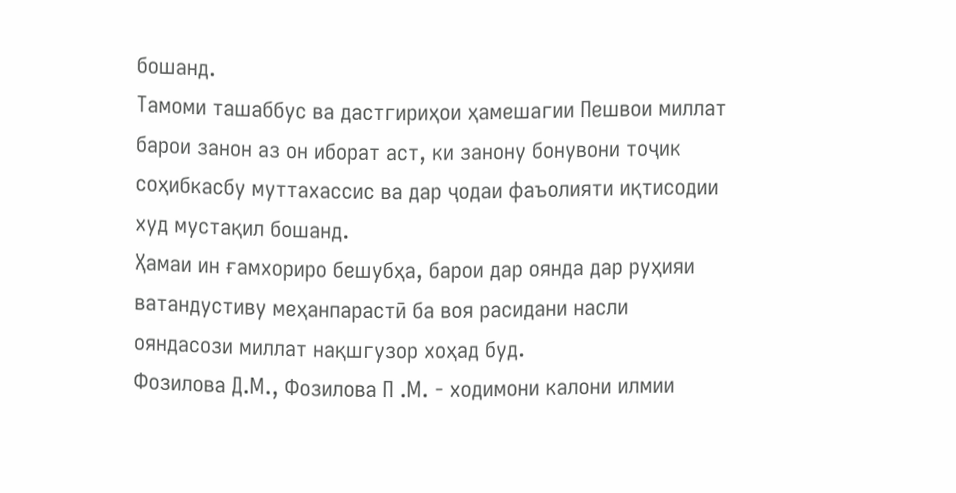бошанд.
Тамоми ташаббус ва дастгириҳои ҳамешагии Пешвои миллат барои занон аз он иборат аст, ки занону бонувони тоҷик соҳибкасбу муттахассис ва дар ҷодаи фаъолияти иқтисодии худ мустақил бошанд.
Ҳамаи ин ғамхориро бешубҳа, барои дар оянда дар руҳияи ватандустиву меҳанпарастӣ ба воя расидани насли ояндасози миллат нақшгузор хоҳад буд.
Фозилова Д.М., Фозилова П .М. - ходимони калони илмии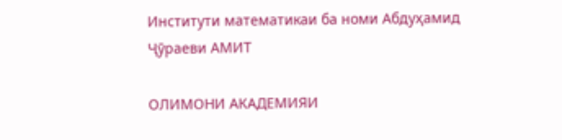Институти математикаи ба номи Абдуҳамид Ҷӯраеви АМИТ

ОЛИМОНИ АКАДЕМИЯИ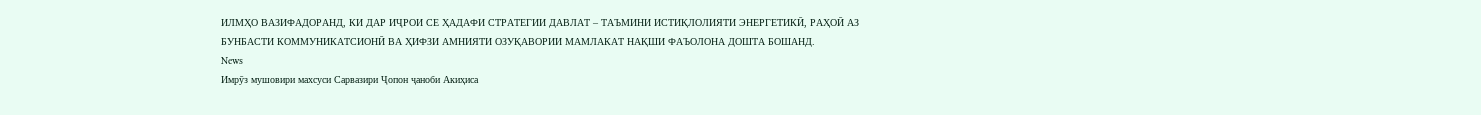ИЛМҲО ВАЗИФАДОРАНД, КИ ДАР ИҶРОИ СЕ ҲАДАФИ СТРАТЕГИИ ДАВЛАТ – ТАЪМИНИ ИСТИҚЛОЛИЯТИ ЭНЕРГЕТИКӢ, РАҲОӢ АЗ БУНБАСТИ КОММУНИКАТСИОНӢ ВА ҲИФЗИ АМНИЯТИ ОЗУҚАВОРИИ МАМЛАКАТ НАҚШИ ФАЪОЛОНА ДОШТА БОШАНД.
News
Имрӯз мушовири махсуси Сарвазири Ҷопон ҷаноби Акиҳиса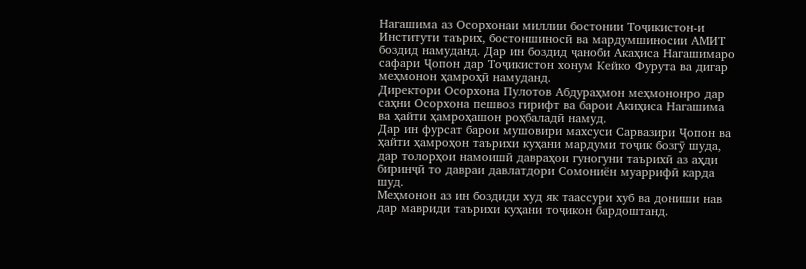Нагашима аз Осорхонаи миллии бостонии Тоҷикистон-и Институти таърих, бостоншиносӣ ва мардумшиносии АМИТ боздид намуданд. Дар ин боздид ҷаноби Акаҳиса Нагашимаро сафари Ҷопон дар Тоҷикистон хонум Кейко Фурута ва дигар меҳмонон ҳамроҳӣ намуданд.
Директори Осорхона Пулотов Абдураҳмон меҳмононро дар саҳни Осорхона пешвоз гирифт ва барои Акиҳиса Нагашима ва ҳайти ҳамроҳашон роҳбаладӣ намуд.
Дар ин фурсат барои мушовири махсуси Сарвазири Ҷопон ва ҳайти ҳамроҳон таърихи куҳани мардуми тоҷик бозгӯ шуда, дар толорҳои намоишӣ давраҳои гуногуни таърихӣ аз аҳди биринҷӣ то давраи давлатдори Сомониён муаррифӣ карда шуд.
Меҳмонон аз ин боздиди худ як таассури хуб ва дониши нав дар мавриди таърихи куҳани тоҷикон бардоштанд.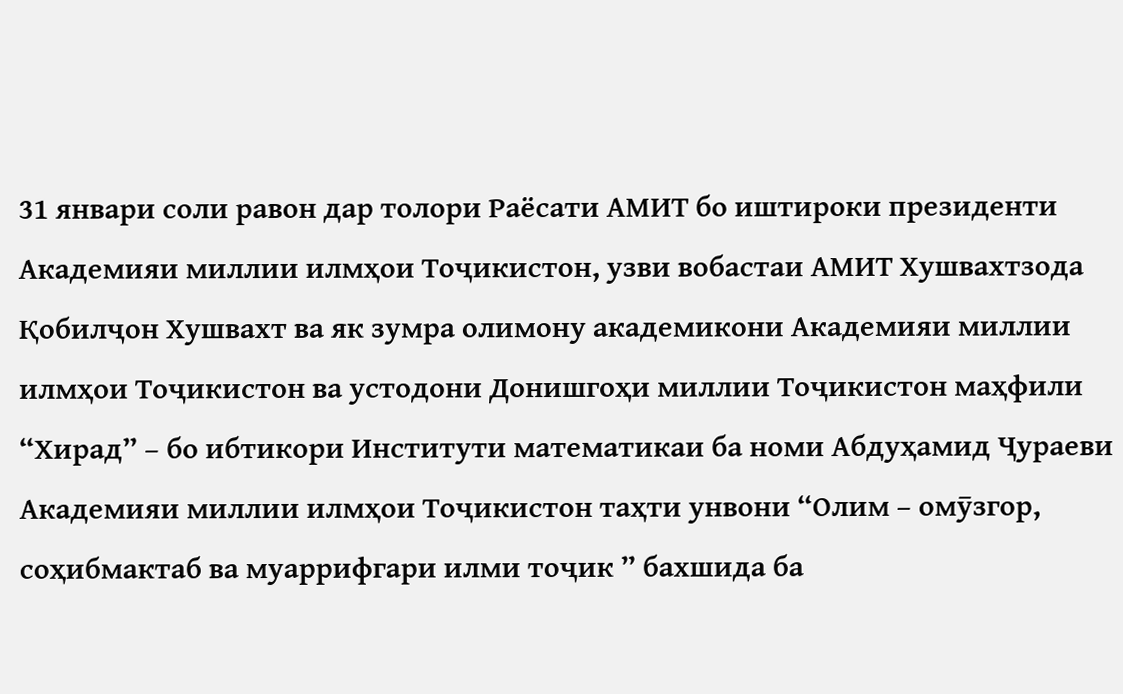31 январи соли равон дар толори Раёсати АМИТ бо иштироки президенти Академияи миллии илмҳои Тоҷикистон, узви вобастаи АМИТ Хушвахтзода Қобилҷон Хушвахт ва як зумра олимону академикони Академияи миллии илмҳои Тоҷикистон ва устодони Донишгоҳи миллии Тоҷикистон маҳфили “Хирад” – бо ибтикори Институти математикаи ба номи Абдуҳамид Ҷураеви Академияи миллии илмҳои Тоҷикистон таҳти унвони “Олим – омӯзгор, соҳибмактаб ва муаррифгари илми тоҷик ” бахшида ба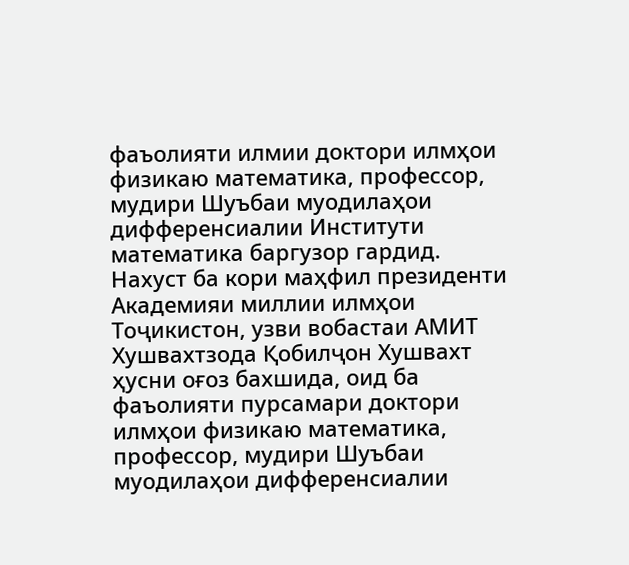фаъолияти илмии доктори илмҳои физикаю математика, профессор, мудири Шуъбаи муодилаҳои дифференсиалии Институти математика баргузор гардид.
Нахуст ба кори маҳфил президенти Академияи миллии илмҳои Тоҷикистон, узви вобастаи АМИТ Хушвахтзода Қобилҷон Хушвахт ҳусни оғоз бахшида, оид ба фаъолияти пурсамари доктори илмҳои физикаю математика, профессор, мудири Шуъбаи муодилаҳои дифференсиалии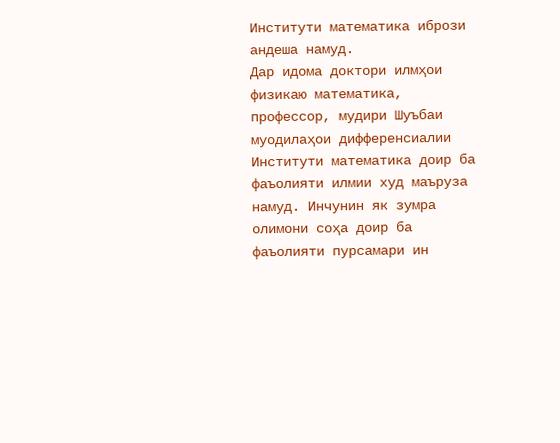Институти математика ибрози андеша намуд.
Дар идома доктори илмҳои физикаю математика, профессор, мудири Шуъбаи муодилаҳои дифференсиалии Институти математика доир ба фаъолияти илмии худ маъруза намуд. Инчунин як зумра олимони соҳа доир ба фаъолияти пурсамари ин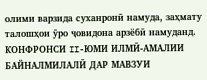олими варзида суханронӣ намуда, заҳмату талошҳои ӯро ҷовидона арзёбӣ намуданд.
КОНФРОНСИ II-ЮМИ ИЛМӢ-АМАЛИИ БАЙНАЛМИЛАЛӢ ДАР МАВЗУИ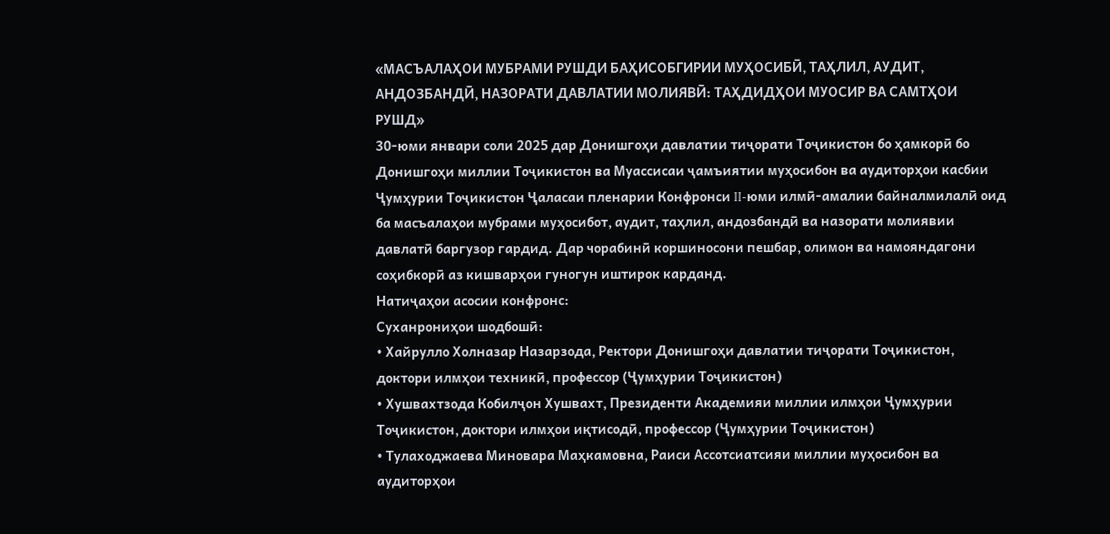«МАСЪАЛАҲОИ МУБРАМИ РУШДИ БАҲИСОБГИРИИ МУҲОСИБӢ, ТАҲЛИЛ, АУДИТ, АНДОЗБАНДӢ, НАЗОРАТИ ДАВЛАТИИ МОЛИЯВӢ: ТАҲДИДҲОИ МУОСИР ВА САМТҲОИ РУШД»
30-юми январи соли 2025 дар Донишгоҳи давлатии тиҷорати Тоҷикистон бо ҳамкорӣ бо Донишгоҳи миллии Тоҷикистон ва Муассисаи ҷамъиятии муҳосибон ва аудиторҳои касбии Ҷумҳурии Тоҷикистон Ҷаласаи пленарии Конфронси II-юми илмӣ-амалии байналмилалӣ оид ба масъалаҳои мубрами муҳосибот, аудит, таҳлил, андозбандӣ ва назорати молиявии давлатӣ баргузор гардид. Дар чорабинӣ коршиносони пешбар, олимон ва намояндагони соҳибкорӣ аз кишварҳои гуногун иштирок карданд.
Натиҷаҳои асосии конфронс:
Суханрониҳои шодбошӣ:
• Хайрулло Холназар Назарзода, Ректори Донишгоҳи давлатии тиҷорати Тоҷикистон, доктори илмҳои техникӣ, профессор (Ҷумҳурии Тоҷикистон)
• Хушвахтзода Кобилҷон Хушвахт, Президенти Академияи миллии илмҳои Ҷумҳурии Тоҷикистон, доктори илмҳои иқтисодӣ, профессор (Ҷумҳурии Тоҷикистон)
• Тулаходжаева Миновара Маҳкамовна, Раиси Ассотсиатсияи миллии муҳосибон ва аудиторҳои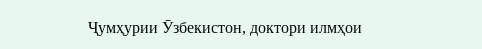Ҷумҳурии Ӯзбекистон, доктори илмҳои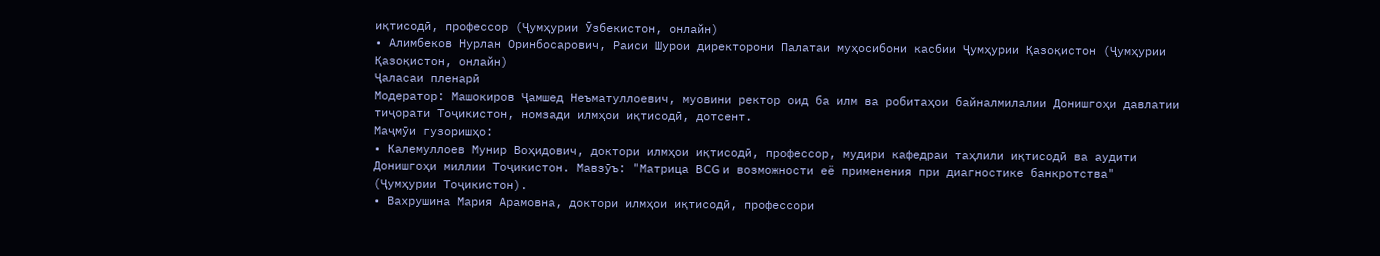иқтисодӣ, профессор (Ҷумҳурии Ӯзбекистон, онлайн)
• Алимбеков Нурлан Оринбосарович, Раиси Шурои директорони Палатаи муҳосибони касбии Ҷумҳурии Қазоқистон (Ҷумҳурии Қазоқистон, онлайн)
Ҷаласаи пленарӣ
Модератор: Машокиров Ҷамшед Неъматуллоевич, муовини ректор оид ба илм ва робитаҳои байналмилалии Донишгоҳи давлатии тиҷорати Тоҷикистон, номзади илмҳои иқтисодӣ, дотсент.
Маҷмӯи гузоришҳо:
• Калемуллоев Мунир Воҳидович, доктори илмҳои иқтисодӣ, профессор, мудири кафедраи таҳлили иқтисодӣ ва аудити Донишгоҳи миллии Тоҷикистон. Мавзӯъ: "Матрица BCG и возможности её применения при диагностике банкротства" (Ҷумҳурии Тоҷикистон).
• Вахрушина Мария Арамовна, доктори илмҳои иқтисодӣ, профессори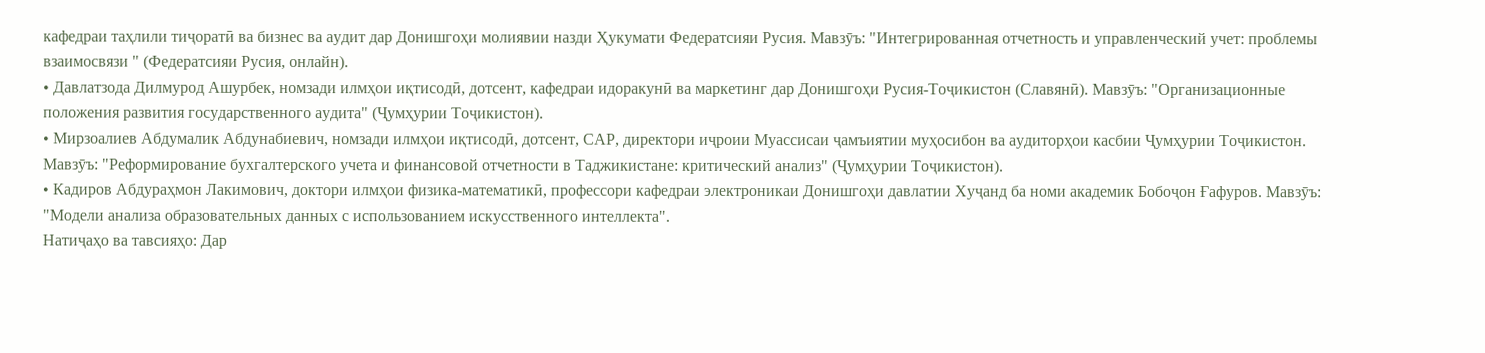кафедраи таҳлили тиҷоратӣ ва бизнес ва аудит дар Донишгоҳи молиявии назди Ҳукумати Федератсияи Русия. Мавзӯъ: "Интегрированная отчетность и управленческий учет: проблемы взаимосвязи " (Федератсияи Русия, онлайн).
• Давлатзода Дилмурод Ашурбек, номзади илмҳои иқтисодӣ, дотсент, кафедраи идоракунӣ ва маркетинг дар Донишгоҳи Русия-Тоҷикистон (Славянӣ). Мавзӯъ: "Организационные положения развития государственного аудита" (Ҷумҳурии Тоҷикистон).
• Мирзоалиев Абдумалик Абдунабиевич, номзади илмҳои иқтисодӣ, дотсент, САР, директори иҷроии Муассисаи ҷамъиятии муҳосибон ва аудиторҳои касбии Ҷумҳурии Тоҷикистон. Мавзӯъ: "Реформирование бухгалтерского учета и финансовой отчетности в Таджикистане: критический анализ" (Ҷумҳурии Тоҷикистон).
• Кадиров Абдураҳмон Лакимович, доктори илмҳои физика-математикӣ, профессори кафедраи электроникаи Донишгоҳи давлатии Хуҷанд ба номи академик Бобоҷон Ғафуров. Мавзӯъ: "Модели анализа образовательных данных с использованием искусственного интеллекта".
Натиҷаҳо ва тавсияҳо: Дар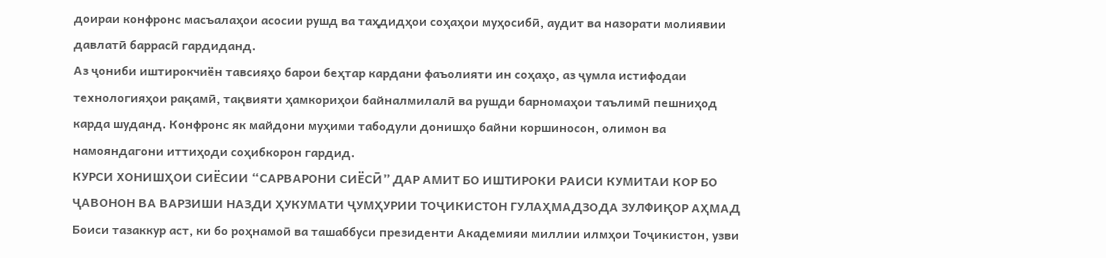доираи конфронс масъалаҳои асосии рушд ва таҳдидҳои соҳаҳои муҳосибӣ, аудит ва назорати молиявии давлатӣ баррасӣ гардиданд.
Аз ҷониби иштирокчиён тавсияҳо барои беҳтар кардани фаъолияти ин соҳаҳо, аз ҷумла истифодаи технологияҳои рақамӣ, тақвияти ҳамкориҳои байналмилалӣ ва рушди барномаҳои таълимӣ пешниҳод карда шуданд. Конфронс як майдони муҳими табодули донишҳо байни коршиносон, олимон ва намояндагони иттиҳоди соҳибкорон гардид.
КУРСИ ХОНИШҲОИ СИЁСИИ “САРВАРОНИ СИЁСӢ” ДАР АМИТ БО ИШТИРОКИ РАИСИ КУМИТАИ КОР БО ҶАВОНОН ВА ВАРЗИШИ НАЗДИ ҲУКУМАТИ ҶУМҲУРИИ ТОҶИКИСТОН ГУЛАҲМАДЗОДА ЗУЛФИҚОР АҲМАД
Боиси тазаккур аст, ки бо роҳнамоӣ ва ташаббуси президенти Академияи миллии илмҳои Тоҷикистон, узви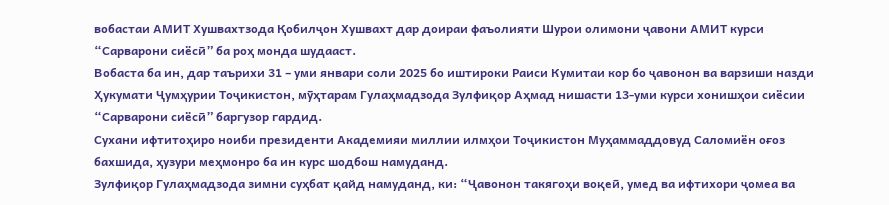вобастаи АМИТ Хушвахтзода Қобилҷон Хушвахт дар доираи фаъолияти Шурои олимони ҷавони АМИТ курси “Сарварони сиёсӣ” ба роҳ монда шудааст.
Вобаста ба ин, дар таърихи 31 – уми январи соли 2025 бо иштироки Раиси Кумитаи кор бо ҷавонон ва варзиши назди Ҳукумати Ҷумҳурии Тоҷикистон, мӯҳтарам Гулаҳмадзода Зулфиқор Аҳмад нишасти 13-уми курси хонишҳои сиёсии “Сарварони сиёсӣ” баргузор гардид.
Сухани ифтитоҳиро ноиби президенти Академияи миллии илмҳои Тоҷикистон Муҳаммаддовуд Саломиён оғоз бахшида, ҳузури меҳмонро ба ин курс шодбош намуданд.
Зулфиқор Гулаҳмадзода зимни суҳбат қайд намуданд, ки: “Ҷавонон такягоҳи воқеӣ, умед ва ифтихори ҷомеа ва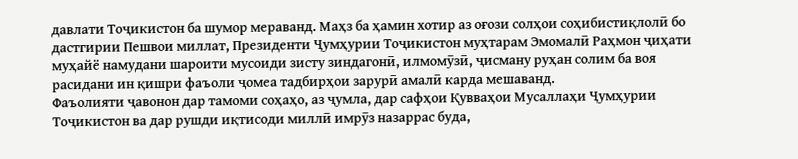давлати Тоҷикистон ба шумор мераванд. Маҳз ба ҳамин хотир аз оғози солҳои соҳибистиқлолӣ бо дастгирии Пешвои миллат, Президенти Ҷумҳурии Тоҷикистон муҳтарам Эмомалӣ Раҳмон ҷиҳати муҳайё намудани шароити мусоиди зисту зиндагонӣ, илмомӯзӣ, ҷисману руҳан солим ба воя расидани ин қишри фаъоли ҷомеа тадбирҳои зарурӣ амалӣ карда мешаванд.
Фаъолияти ҷавонон дар тамоми соҳаҳо, аз ҷумла, дар сафҳои Қувваҳои Мусаллаҳи Ҷумҳурии Тоҷикистон ва дар рушди иқтисоди миллӣ имрӯз назаррас буда,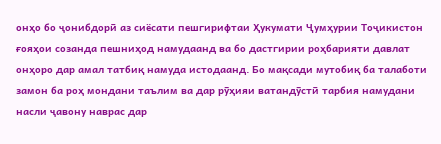онҳо бо ҷонибдорӣ аз сиёсати пешгирифтаи Ҳукумати Ҷумҳурии Тоҷикистон ғояҳои созанда пешниҳод намудаанд ва бо дастгирии роҳбарияти давлат онҳоро дар амал татбиқ намуда истодаанд. Бо мақсади мутобиқ ба талаботи замон ба роҳ мондани таълим ва дар рӯҳияи ватандӯстӣ тарбия намудани насли ҷавону наврас дар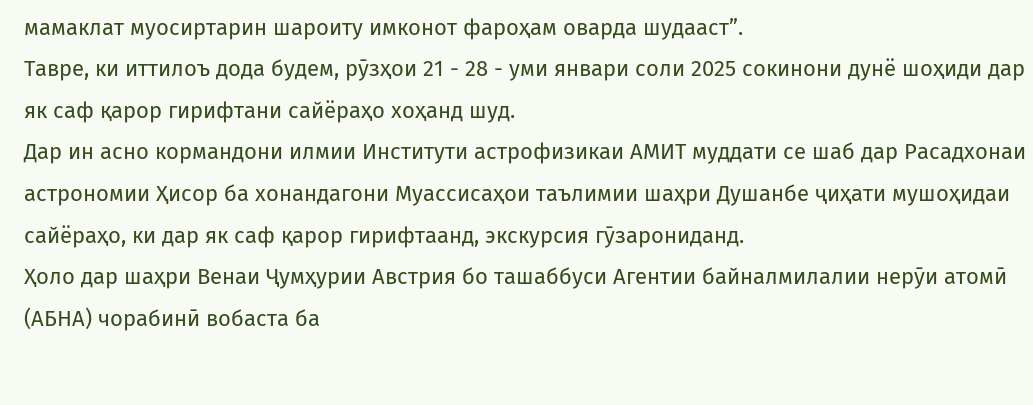мамаклат муосиртарин шароиту имконот фароҳам оварда шудааст”.
Тавре, ки иттилоъ дода будем, рӯзҳои 21 - 28 - уми январи соли 2025 сокинони дунё шоҳиди дар як саф қарор гирифтани сайёраҳо хоҳанд шуд.
Дар ин асно кормандони илмии Институти астрофизикаи АМИТ муддати се шаб дар Расадхонаи астрономии Ҳисор ба хонандагони Муассисаҳои таълимии шаҳри Душанбе ҷиҳати мушоҳидаи сайёраҳо, ки дар як саф қарор гирифтаанд, экскурсия гӯзарониданд.
Ҳоло дар шаҳри Венаи Ҷумҳурии Австрия бо ташаббуси Агентии байналмилалии нерӯи атомӣ (АБНА) чорабинӣ вобаста ба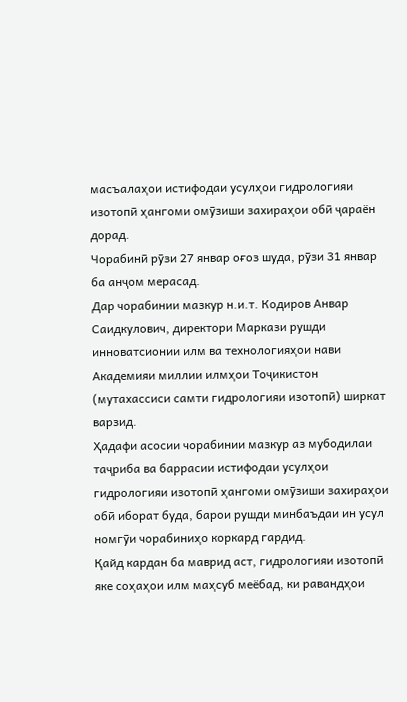масъалаҳои истифодаи усулҳои гидрологияи изотопӣ ҳангоми омӯзиши захираҳои обӣ ҷараён дорад.
Чорабинӣ рӯзи 27 январ оғоз шуда, рӯзи 31 январ ба анҷом мерасад.
Дар чорабинии мазкур н.и.т. Кодиров Анвар Саидкулович, директори Маркази рушди инноватсионии илм ва технологияҳои нави Академияи миллии илмҳои Тоҷикистон (мутахассиси самти гидрологияи изотопӣ) ширкат варзид.
Ҳадафи асосии чорабинии мазкур аз мубодилаи таҷриба ва баррасии истифодаи усулҳои гидрологияи изотопӣ ҳангоми омӯзиши захираҳои обӣ иборат буда, барои рушди минбаъдаи ин усул номгӯи чорабиниҳо коркард гардид.
Қайд кардан ба маврид аст, гидрологияи изотопӣ яке соҳаҳои илм маҳсуб меёбад, ки равандҳои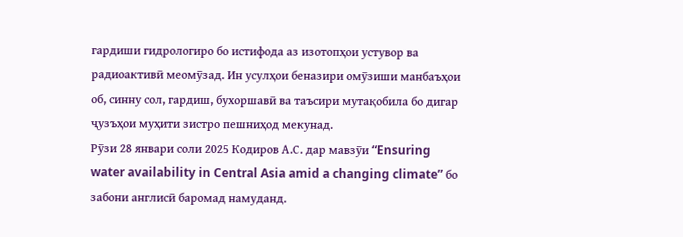гардиши гидрологиро бо истифода аз изотопҳои устувор ва радиоактивӣ меомӯзад. Ин усулҳои беназири омӯзиши манбаъҳои об, синну сол, гардиш, бухоршавӣ ва таъсири мутақобила бо дигар ҷузъҳои муҳити зистро пешниҳод мекунад.
Рӯзи 28 январи соли 2025 Кодиров А.С. дар мавзӯи “Ensuring water availability in Central Asia amid a changing climate” бо забони англисӣ баромад намуданд.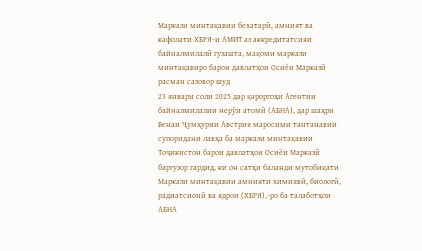Маркази минтақавии бехатарӣ, амният ва кафолати ХБРЯ-и АМИТ аз аккредитатсияи байналмилалӣ гузашта, мақоми маркази минтақавиро барои давлатҳои Осиёи Марказӣ расман сазовор шуд
23 январи соли 2025 дар қароргоҳи Агентии байналмилалии нерӯи атомӣ (АБНА), дар шаҳри Венаи Ҷумҳурии Австрия маросими тантанавии супоридани лавҳа ба маркази минтақавии Тоҷикистон барои давлатҳои Осиёи Марказӣ баргузор гардид, ки он сатҳи баланди мутобиқати Маркази минтақавии амнияти химиявӣ, биологӣ, радиатсионӣ ва ядрои (ХБРЯ),-ро ба талаботҳои АБНА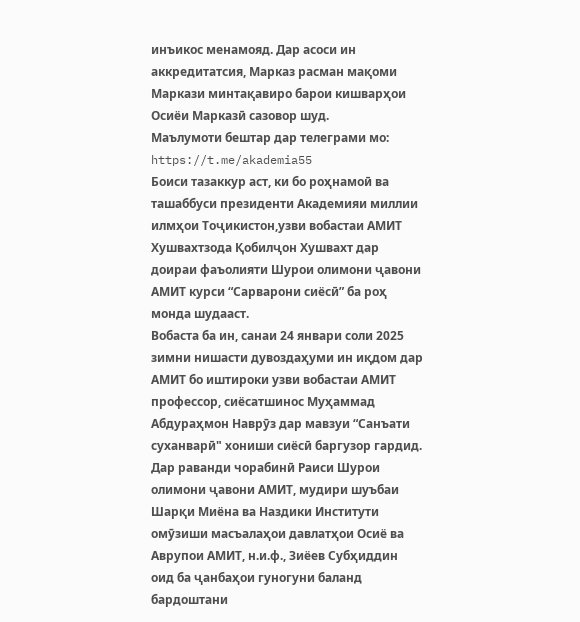инъикос менамояд. Дар асоси ин аккредитатсия, Марказ расман мақоми Маркази минтақавиро барои кишварҳои Осиёи Марказӣ сазовор шуд.
Маълумоти бештар дар телеграми мо: https://t.me/akademia55
Боиси тазаккур аст, ки бо роҳнамоӣ ва ташаббуси президенти Академияи миллии илмҳои Тоҷикистон,узви вобастаи АМИТ Хушвахтзода Қобилҷон Хушвахт дар доираи фаъолияти Шурои олимони ҷавони АМИТ курси “Сарварони сиёсӣ” ба роҳ монда шудааст.
Вобаста ба ин, санаи 24 январи соли 2025 зимни нишасти дувоздаҳуми ин иқдом дар АМИТ бо иштироки узви вобастаи АМИТ профессор, сиёсатшинос Муҳаммад Абдураҳмон Наврӯз дар мавзуи “Санъати суханварӣ" хониши сиёсӣ баргузор гардид.
Дар раванди чорабинӣ Раиси Шурои олимони ҷавони АМИТ, мудири шуъбаи Шарқи Миёна ва Наздики Институти омӯзиши масъалаҳои давлатҳои Осиё ва Аврупои АМИТ, н.и.ф., Зиёев Субҳиддин оид ба ҷанбаҳои гуногуни баланд бардоштани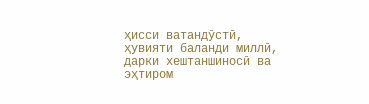ҳисси ватандӯстӣ, ҳувияти баланди миллӣ, дарки хештаншиносӣ ва эҳтиром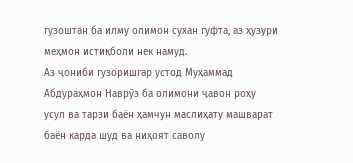гузоштан ба илму олимон сухан гуфта, аз ҳузури меҳмон истиқболи нек намуд.
Аз ҷониби гузоришгар устод Муҳаммад Абдураҳмон Наврӯз ба олимони ҷавон роҳу усул ва тарзи баён ҳамчун маслиҳату машварат баён карда шуд ва ниҳоят саволу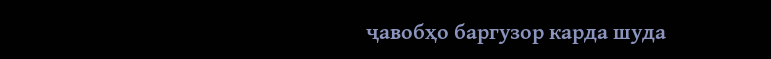ҷавобҳо баргузор карда шуда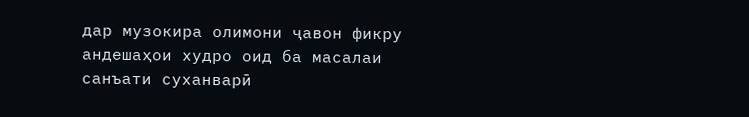дар музокира олимони ҷавон фикру андешаҳои худро оид ба масалаи санъати суханварӣ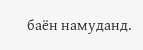баён намуданд.